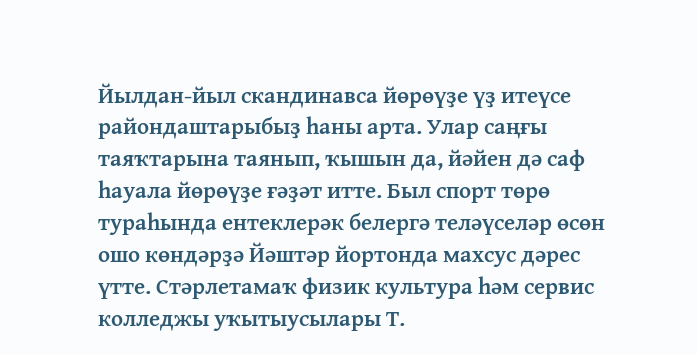Йылдан-йыл скандинавса йөрөүҙе үҙ итеүсе райондаштарыбыҙ һаны арта. Улар саңғы таяҡтарына таянып, ҡышын да, йәйен дә саф һауала йөрөүҙе ғәҙәт итте. Был спорт төрө тураһында ентеклерәк белергә теләүселәр өсөн ошо көндәрҙә Йәштәр йортонда махсус дәрес үтте. Стәрлетамаҡ физик культура һәм сервис колледжы уҡытыусылары Т.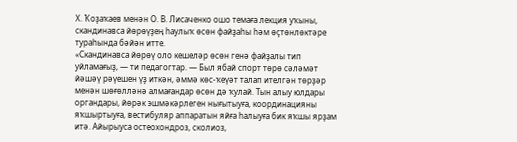Х. Ҡоҙаҡаев менән О. В. Лисаченко ошо темаға лекция уҡыны, скандинавса йөрөүҙең һаулыҡ өсөн файҙаһы һәм өҫтөнлөктәре тураһында бәйән итте.
«Скандинавса йөрөү оло кешеләр өсөн генә файҙалы тип уйламағыҙ, — ти педагогтар. — Был ябай спорт төрө сәләмәт йәшәү рәүешен үҙ иткән, әммә көс-ҡеүәт талап ителгән төрҙәр менән шөғөлләнә алмағандар өсөн дә ҡулай. Тын алыу юлдары органдары, йөрәк эшмәкәрлеген нығытыуға, координацияны яҡшыртыуға, вестибуляр аппаратын яйға һалыуға бик яҡшы ярҙам итә. Айырыуса остеохондроз, сколиоз,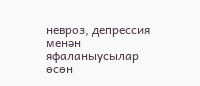невроз, депрессия менән яфаланыусылар өсөн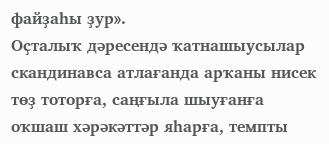файҙаһы ҙур».
Оҫталыҡ дәресендә ҡатнашыусылар скандинавса атлағанда арҡаны нисек төҙ тоторға, саңғыла шыуғанға оҡшаш хәрәкәттәр яһарға, темпты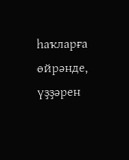һаҡларға өйрәнде, үҙҙәрен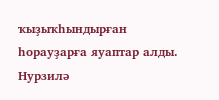ҡыҙыҡһындырған һорауҙарға яуаптар алды.
Нурзилә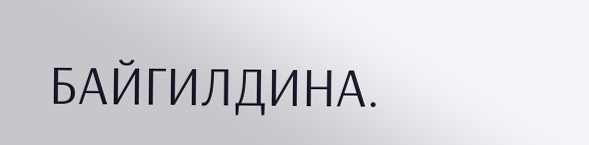БАЙГИЛДИНА.